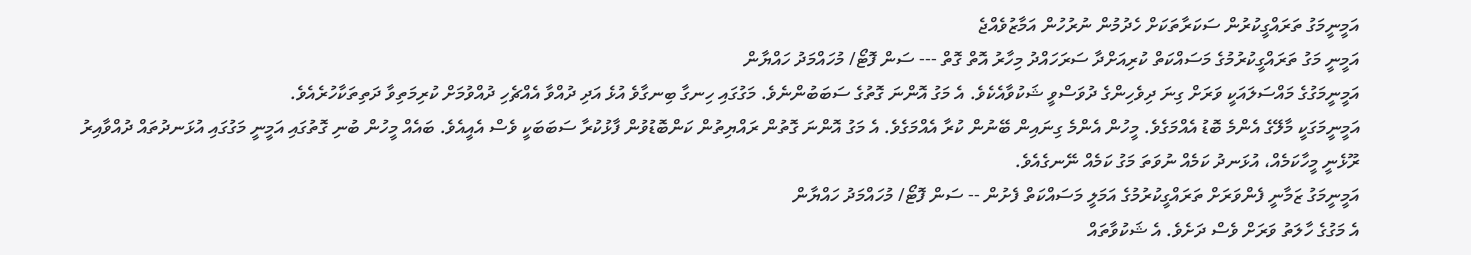އަމީނީމަގު ތަރައްގީކުރުން ސަކަރާތަކަށް ހެދުމުން ނުރުހުން އަމާޒުވެއްޖެ
އަމީނީ މަގު ތަރައްގީކުރުމުގެ މަސައްކަތް ކުރިއަށްދާ ސަރަހައްދު މިހާރު އޮތް ގޮތް --- ސަން ފޮޓޯ/ މުހައްމަދު ހައްޔާން
އަމީނީމަގުގެ މައްސަލައަކީ ވަރަށް ގިނަ ދިވެހިންގެ ދުވަސްވީ ޝަކުވާއެކެވެ. އެ މަގު އޮންނަ ގޮތުގެ ސަބަބުންނެވެ. މަގުގައި ހިނގާ ބިނގާވެ އުޅެ އަދި ދުއްވާ އެއްޗެހި ދުއްވުމަށް ކުރިމަތިވާ ދަތިތަކާހުރެއެވެ.
އަމީނީމަގަކީ މާލޭގެ އެންމެ ބޮޑު އެއްމަގެވެ. މީހުން އެންމެ ގިނައިން ބޭނުން ކުރާ އެއްމަގެވެ. އެ މަގު އޮންނަ ގޮތުން ރައްޔިތުން ކަންބޮޑުވުން ފާޅުކުރާ ސަބަބަކީ ވެސް އެއީއެވެ. ބައެއް މީހުން ބުނި ގޮތުގައި އަމީނީ މަގުގައި އުޅަނދުތައް ދުއްވާއިރު ރޫޅެނީ މީހާކަމެއް، އުޅަނދު ކަމެއް ނުވަތަ މަގު ކަމެއް ނޭނގެއެވެ.
އަމީނީމަގު ޒަމާނީ ފެންވަރަށް ތަރައްގީކުރުމުގެ އަމަލީ މަސައްކަތް ފެށުން -- ސަން ފޮޓޯ/ މުހައްމަދު ހައްޔާން
އެ މަގުގެ ހާލަތު ވަރަށް ވެސް ދަށެވެ. އެ ޝަކުވާތައް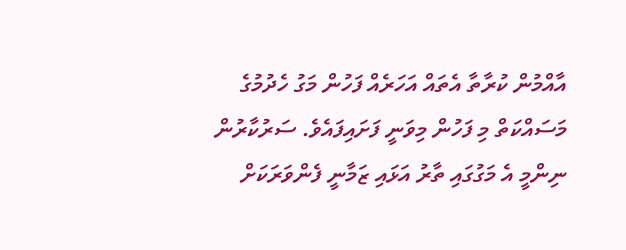އާއްމުން ކުރާތާ އެތައް އަހަރެއް ފަހުން މަގު ހެދުމުގެ މަސައްކަތް މި ފަހުން މިވަނީ ފަށައިފައެވެ. ސަރުކާރުން ނިންމީ އެ މަގުގައި ތާރު އަޅައި ޒަމާނީ ފެންވަރަކަށް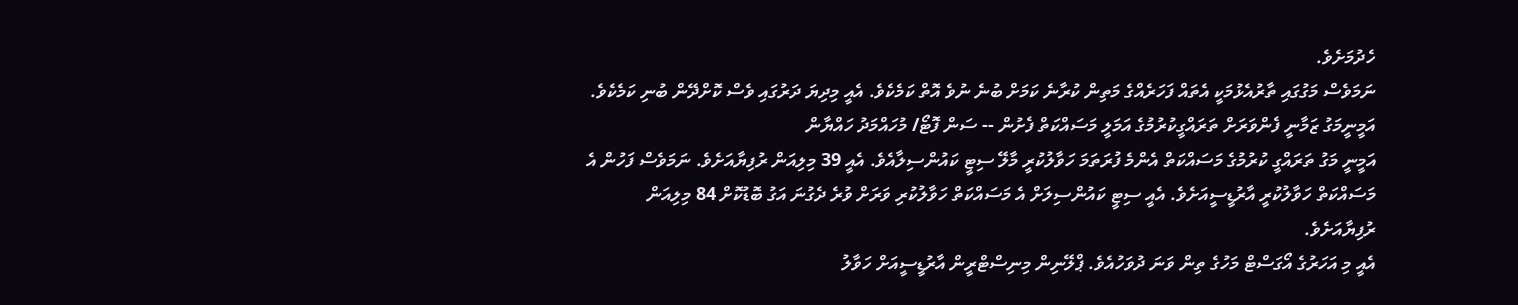ހެދުމަށެވެ.
ނަމަވެސް މަގުގައި ތާރުއެޅުމަކީ އެތައް ފަހަރެއްގެ މަތިން ކުރާނެ ކަމަށް ބުނެ ނުވެ އޮތް ކަމެކެވެ. އެއީ މިދިޔަ ދަރުގައި ވެސް ކޮށްދޭން ބުނި ކަމެކެވެ.
އަމީނީމަގު ޒަމާނީ ފެންވަރަށް ތަރައްގީކުރުމުގެ އަމަލީ މަސައްކަތް ފެށުން -- ސަން ފޮޓޯ/ މުހައްމަދު ހައްޔާން
އަމީނީ މަގު ތަރައްގީ ކުރުމުގެ މަސައްކަތް އެންމެ ފުރަތަމަ ހަވާލުކުރީ މާލޭ ސިޓީ ކައުންސިލާއެވެ. އެއީ 39 މިލިއަން ރުފިޔާއަށެވެ. ނަމަވެސް ފަހުން އެ މަސައްކަތް ހަވާލުކުރީ އާރުޑީސީއަށެވެ. އެއީ ސިޓީ ކައުންސިލަށް އެ މަސައްކަތް ހަވާލުކުރި ވަރަށް ވުރެ ދެގުނަ އަގު ބޮޑުކޮށް 84 މިލިއަން ރުފިޔާއަށެވެ.
އެއީ މި އަހަރުގެ އޯގަސްޓް މަހުގެ ތިން ވަނަ ދުވަހުއެވެ. ޕްލޭނިން މިނިސްޓްރީން އާރުޑީސީއަށް ހަވާލު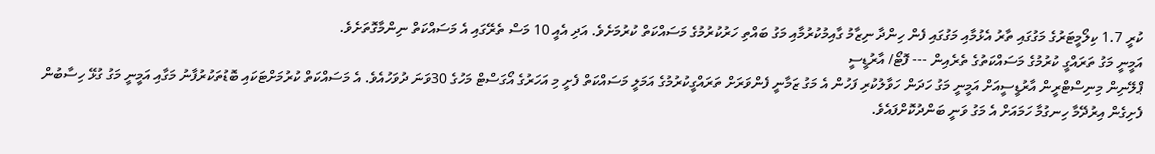ކުރީ 1.7 ކިލޯމީޓަރުގެ މަގުގައި ތާރު އެޅުމާއި މަގުގައި ފެން ހިންދާ ނިޒާމު ގާއިމުކުރުމާއި މަގު ބައްތި ހަރުކުރުމުގެ މަސައްކަތް ކުރުމަށެވެ. އަދި އެއީ 10 މަސް ތެރޭގައި އެ މަސައްކަތް ނިންމާގޮތަށެވެ.
އަމީނީ މަގު ތަރައްގީ ކުރުމުގެ މަސައްކަތުގެ ތެރެއިން --- ފޮޓޯ/ އާރުޑީސީ
ޕްލޭނިން މިނިސްޓްރީން އާރުޑީސީއަށް އަމީނީ މަގު ހަދަން ހަވާލުކުރި ފަހުން އެ މަގު ޒަމާނީ ފެންވަރަށް ތަރައްގީކުރުމުގެ އަމަލީ މަސައްކަތް ފެށީ މި އަހަރުގެ އޯގަސްޓް މަހުގެ 30ވަނަ ދުވަހުއެވެ. އެ މަސައްކަތް ކުރުމަށްޓަކައި ބޮޑުތަކުރުފާނު މަގާއި އަމީނީ މަގު ގުޅޭ ހިސާބުން ފެށިގެން އިރުދޭމާ ހިނގުމާ ހަމައަށް އެ މަގު ވަނީ ބަންދުކޮށްފައެވެ.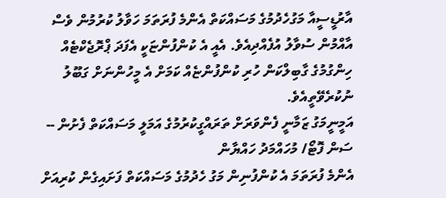އާރުޑީސީއާ މަގުހެދުމުގެ މަސައްކަތް އެންމެ ފުރަތަމަ ހަވާލު ކުރުމުން ވެސް އާއްމުން ސުވާލު އުފެއްދިއެވެ. އެއީ އެ ކުންފުންޏަކީ އެފަދަ ޕްރޮޖެކްޓެއް ހިންގުމުގެ ގާބިލްކަން ހުރި ކުންފުންޏެއް ކަމަށް އެ މީހުންނަށް ގަބޫލު ނުކުރެވޭތީއެވެ.
އަމީނީމަގު ޒަމާނީ ފެންވަރަށް ތަރައްގީކުރުމުގެ އަމަލީ މަސައްކަތް ފެށުން -- ސަން ފޮޓޯ/ މުހައްމަދު ހައްޔާން
އެންމެ ފުރަތަމަ އެ ކުންފުނިން މަގު ހެދުމުގެ މަސައްކަތް ފަށައިގެން ކުރިއަށް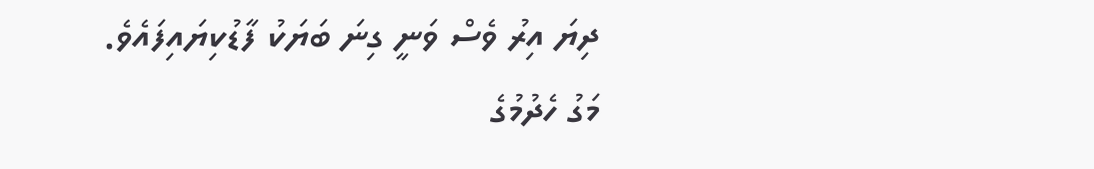ދިޔަ އިރު ވެސް ވަނީ ގިނަ ބަޔަކު ފާޑުކިޔައިފައެވެ. މަގު ހެދުމުގެ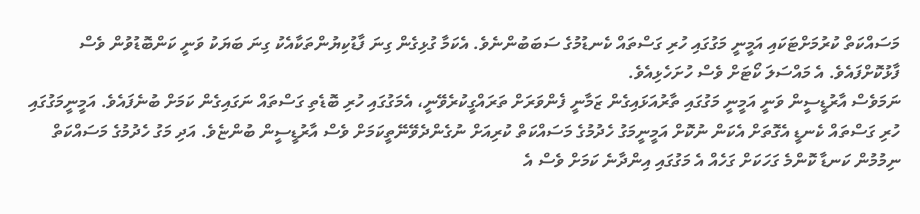މަސައްކަތް ކުރުމަށްޓަކައި އަމީނީ މަގުގައި ހުރި ގަސްތައް ކެނޑުމުގެ ސަބަބުންނެވެ. އެކަމާ ގުޅިގެން ގިނަ ފާޑުކިޔުންތަކާއެކު ގިނަ ބަޔަކު ވަނީ ކަންބޮޑުވުން ވެސް ފާޅުކޮށްފައެވެ. އެ މައްސަލަ ކޯޓަށް ވެސް ހުށަހެޅިއެވެ.
ނަމަވެސް އާރުޑީސީން ވަނީ އަމީނީ މަގުގައި ތާރުއަޅައިގެން ޒަމާނީ ފެންވަރަށް ތަރައްގީކުރެވޭނީ، އެމަގުގައި ހުރި ބޮޑެތި ގަސްތައް ނަގައިގެން ކަމަށް ބުނެފައެވެ. އަމީނީމަގުގައި ހުރި ގަސްތައް ކެނޑީ އެގޮތަށް އެކަން ނުކޮށް އަމީނީމަގު ހެދުމުގެ މަސައްކަތް ކުރިއަށް ނުގެންދެވޭނޭތީކަމަށް ވެސް އާރުޑީސީން ބުންޏެވެ. އަދި މަގު ހެދުމުގެ މަސައްކަތް ނިމުމުން ކަނޑާ ކޮންމެ ގަހަކަށް ގަހެއް އެ މަގުގައި އިންދާނެ ކަމަށް ވެސް އެ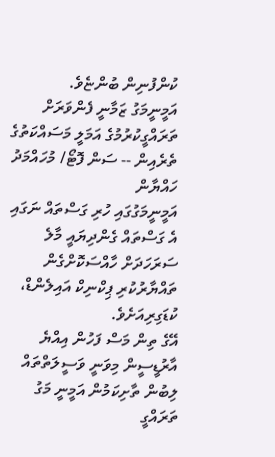ކުންފުނިން ބުންޏެވެ.
އަމީނީމަގު ޒަމާނީ ފެންވަރަށް ތަރައްގީކުރުމުގެ އަމަލީ މަސައްކަތުގެ ތެރެއިން -- ސަން ފޮޓޯ/ މުހައްމަދު ހައްޔާން
އަމީނީމަގުގައި ހުރި ގަސްތައް ނަގައި އެ ގަސްތައް ގެންދިޔައީ މާލެ ސަރަހަދަށް ހާއްސަކޮށްގެން ތައްޔާރުކުރި ޕިކްނިކް އައިލެންޑް، ކުޑަގިރިއަށެވެ.
އޭގެ ތިން މަސް ފަހުން އިއްޔެ އާރުޑީސީން މިވަނީ ވަސީލަތްތައް ލިބުން ތާށިކަމުން އަމީނީ މަގު ތަރައްގީ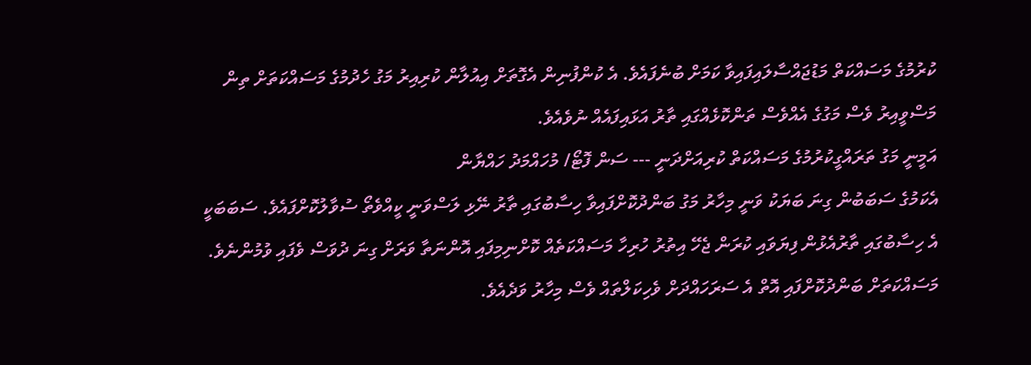ކުރުމުގެ މަސައްކަތް މަޑުޖައްސާލައިފައިވާ ކަމަށް ބުނެފައެވެ. އެ ކުންފުނިން އެގޮތަށް އިއުލާން ކުރިއިރު މަގު ހެދުމުގެ މަސައްކަތަށް ތިން މަސްވީއިރު ވެސް މަގުގެ އެއްވެސް ތަންކޮޅެއްގައި ތާރު އަޅައިފައެއް ނުވެއެވެ.
އަމީނީ މަގު ތަރައްގީކުރުމުގެ މަސައްކަތް ކުރިއަށްދަނީ --- ސަން ފޮޓޯ/ މުހައްމަދު ހައްޔާން
އެކަމުގެ ސަބަބުން ގިނަ ބަޔަކު ވަނީ މިހާރު މަގު ބަންދުކޮށްފައިވާ ހިސާބުގައި ތާރު ނޭޅި ލަސްވަނީ ކީއްވެތޯ ސުވާލުކޮށްފައެވެ. ސަބަބަކީ އެ ހިސާބުގައި ތާރުއެޅުން ފިޔަވައި ކުރަން ޖެހޭ އިތުރު ހުރިހާ މަސައްކަތެއް ކޮށްނިމިފައި އޮންނަތާ ވަރަށް ގިނަ ދުވަސް ވެފައި ވުމުންނެވެ.
މަސައްކަތަށް ބަންދުކޮށްފައި އޮތް އެ ސަރަހައްދަށް ވެހިކަލްތައް ވެސް މިހާރު ވަދެއެވެ.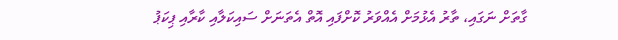ގާތަށް ނަގައި، ތާރު އެޅުމަށް އެއްވަރު ކޮށްފައި އޮތް އެތަނަށް ސައިކަލާއި ކާރާއި ޕިކަޕު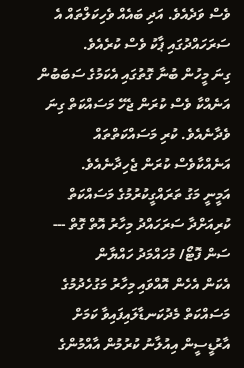ވެސް ވަދެއެވެ. އަދި ބައެއް ވެހިކަލްތައް އެ ސަރަހައްދުގައި ޕާކު ވެސް ކުރެއެވެ.
ގިނަ މީހުން ބުނާ ގޮތުގައި އެކަމުގެ ސަބަބުން އަނެއްކާ ވެސް ކުރަން ޖެހޭ މަސައްކަތް ގިނަ ވެދާނެއެވެ. ކުރި މަސައްކަތްތައް އަނެއްކާވެސް ކުރަން ޖެހިދާނެއެވެ.
އަމީނީ މަގު ތަރައްގީކުރުމުގެ މަސައްކަތް ކުރިއަށްދާ ސަރަހައްދު މިހާރު އޮތް ގޮތް --- ސަން ފޮޓޯ/ މުހައްމަދު ހައްޔާން
އެކަން އެހެން އޮއްވައި މިހާރު މަގުހެދުމުގެ މަސައްކަތް މެދުކަނޑާލައިފައިވާ ކަމަށް އާރުޑީސީން އިއުލާނު ކުރުމުން އާއްމުންގެ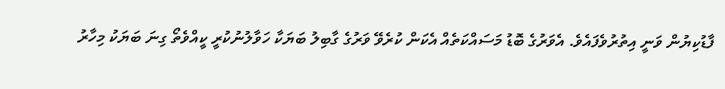ފާޑުކިޔުން ވަނީ އިތުރުވެފައެވެ. އެވަރުގެ ބޮޑު މަސައްކަތެއް އެކަން ކުރެވޭ ވަރުގެ ގާބިލު ބަޔަކާ ހަވާލުނުކުރީ ކީއްވެތޯ ގިނަ ބަޔަކު މިހާރު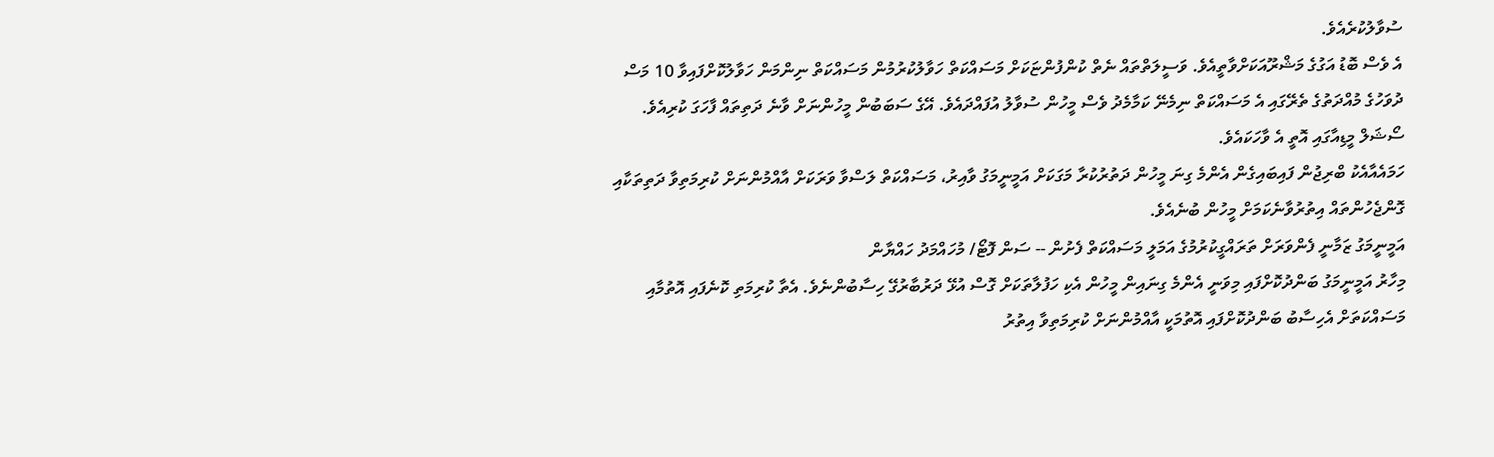ސުވާލުކުރެއެވެ.
އެ ވެސް ބޮޑު އަގުގެ މަޝްރޫއަކަށްވާތީއެވެ. ވަސީލަތްތައް ނެތް ކުންފުންޏަކަށް މަސައްކަތް ހަވާލުކުރުމުން މަސައްކަތް ނިންމަން ހަވާލުކޮށްފައިވާ 10 މަސް ދުވަހުގެ މުއްދަތުގެ ތެރޭގައި އެ މަސައްކަތް ނިމެނޭ ކަމާމެދު ވެސް މީހުން ސުވާލު އުފައްދައެވެ. އޭގެ ސަބަބުން މީހުންނަށް ވާނެ ދަތިތައް ފާހަގަ ކުރިއެވެ. ސޯޝަލް މީޑިއާގައި އޮތީ އެ ވާހަކައެވެ.
ހަމައެއާއެކު ބްރިޖުން ފައިބައިގެން އެންމެ ގިނަ މީހުން ދަތުރުކުރާ މަގަކަށް އަމީނީމަގު ވާއިރު، މަސައްކަތް ލަސްވާ ވަރަކަށް އާއްމުންނަށް ކުރިމަތިވާ ދަތިތަކާއި ގޮންޖެހުންތައް އިތުރުވާނެކަމަށް މީހުން ބުނެއެވެ.
އަމީނީމަގު ޒަމާނީ ފެންވަރަށް ތަރައްގީކުރުމުގެ އަމަލީ މަސައްކަތް ފެށުން -- ސަން ފޮޓޯ/ މުހައްމަދު ހައްޔާން
މިހާރު އަމީނީމަގު ބަންދުކޮށްފައި މިވަނީ އެންމެ ގިނައިން މީހުން އެކި ހަފުލާތަކަށް ގޮސް އުޅޭ ދަރުބާރުގޭ ހިސާބުންނެވެ. އެތާ ކުރިމަތި ކޮނެފައި އޮތުމާއި މަސައްކަތަށް އެހިސާބު ބަންދުކޮށްފައި އޮތުމަކީ އާއްމުންނަށް ކުރިމަތިވާ އިތުރު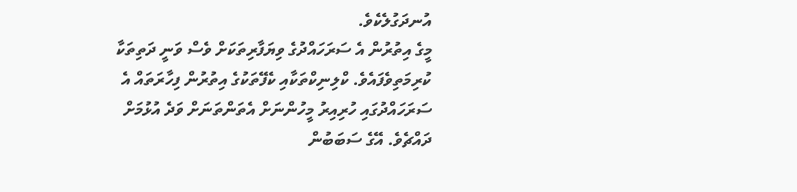އުނދަގުލެކެވެ.
މީގެ އިތުރުން އެ ސަރަހައްދުގެ ވިޔަފާރިތަކަށް ވެސް ވަނީ ދަތިތަކާ ކުރިމަތިވެފައެވެ. ކްލިނިކްތަކާއި ކެފޭތަކުގެ އިތުރުން ފިހާރަތައް އެ ސަރަހައްދުގައި ހުރިއިރު މީހުންނަށް އެތަންތަނަށް ވަދެ އުޅުމަށް ދައްޗެވެ. އޭގެ ސަބަބުން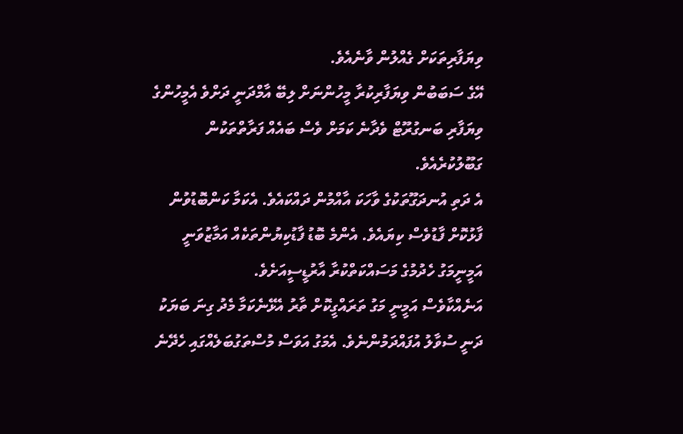ވިޔަފާރިތަކަށް ގެއްލުން ވާނެއެވެ.
އޭގެ ސަބަބުން ވިޔަފާރިކުރާ މީހުންނަށް ލިބޭ އާމްދަނީ ދަށްވެ އެމީހުންގެ ވިޔަފާރި ބަނގުރޫޓް ވެދާނެ ކަމަށް ވެސް ބައެއް ފަރާތްތަކުން ގަބޫލުކުރެއެވެ.
އެ ދަތި އުނދަގޫތަކުގެ ވާހަކަ އާއްމުން ދައްކައެވެ. އެކަމާ ކަންބޮޑުވުން ފާޅުކޮށް ފާޑުވެސް ކިޔައެވެ. އެންމެ ބޮޑު ފާޑުކިޔުންތަކެއް އަމާޒުވަނީ އަމީނީމަގު ހެދުމުގެ މަސައްކަތްކުރާ އާރުޑީސީއަށެވެ.
އަނެއްކާވެސް އަމީނީ މަގު ތަރައްގީކޮށް ތާރު އެޅޭނެކަމާ މެދު ގިނަ ބަޔަކު ދަނީ ސުވާލު އުފައްދަމުންނެވެ. އެމަގު އަވަސް މުސްތަގުބަލެއްގައި ހެދޭނެ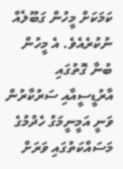ކަމަކަށް މީހުން ގަބޫލެއް ނުކުރެއެވެ. އެ މީހުން ބުނާ ގޮތުގައި އާރުޑީސީއާއި ސަރުކާރުން ވަނީ އަމީނީމަގު ހެދުމުގެ މަސައްކަތުގައި ވަރަށް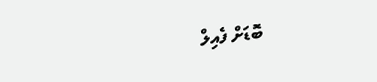ބޮޑަށް ފެއިލް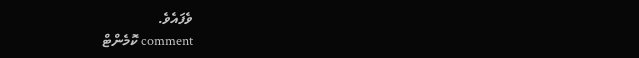ވެފައެވެ.
comment ކޮމެންޓް